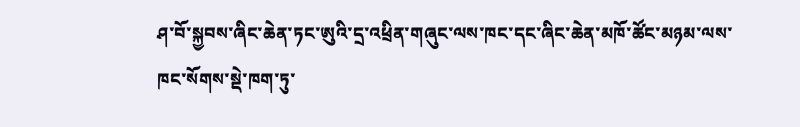ཤ་བོ་སྐྱབས་ཞིང་ཆེན་ཏང་ཨུའི་དྲ་འཕྲིན་གཞུང་ལས་ཁང་དང་ཞིང་ཆེན་མཁོ་ཚོང་མཉམ་ལས་ཁང་སོགས་སྡེ་ཁག་ཏུ་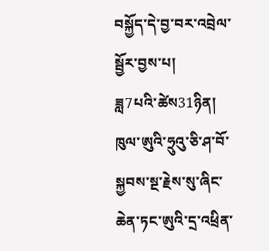བསྐྱོད་དེ་བྱ་བར་འབྲེལ་སྦྱོར་བྱས་པ།
ཟླ7པའི་ཚེས31ཉིན། ཁུལ་ཨུའི་ཧྲུའུ་ཅི་ཤ་བོ་སྐྱབས་སྔ་རྗེས་སུ་ཞིང་ཆེན་ཏང་ཨུའི་དྲ་འཕྲིན་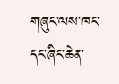གཞུང་ལས་ཁང་དང་ཞིང་ཆེན་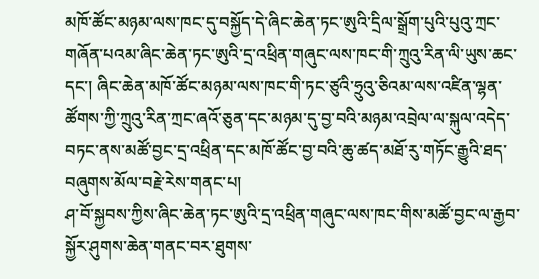མཁོ་ཚོང་མཉམ་ལས་ཁང་དུ་བསྐྱོད་དེ་ཞིང་ཆེན་ཏང་ཨུའི་དྲིལ་སྒྲོག་པུའི་པུའུ་ཀྲང་གཞོན་པའམ་ཞིང་ཆེན་ཏང་ཨུའི་དྲ་འཕྲིན་གཞུང་ལས་ཁང་གི་ཀྲུའུ་རིན་ལི་ཡུས་ཆང་དང་། ཞིང་ཆེན་མཁོ་ཚོང་མཉམ་ལས་ཁང་གི་ཏང་ཙུའི་ཧྲུའུ་ཅིའམ་ལས་འཛིན་ལྷན་ཚོགས་ཀྱི་ཀྲུའུ་རིན་ཀྲང་ཞའོ་ཅུན་དང་མཉམ་དུ་བྱ་བའི་མཉམ་འབྲེལ་ལ་སྐུལ་འདེད་བཏང་ནས་མཚོ་བྱང་དྲ་འཕྲིན་དང་མཁོ་ཚོང་བྱ་བའི་ཆུ་ཚད་མཐོ་རུ་གཏོང་རྒྱུའི་ཐད་བཞུགས་མོལ་བརྗེ་རེས་གནང་པ།
ཤ་བོ་སྐྱབས་ཀྱིས་ཞིང་ཆེན་ཏང་ཨུའི་དྲ་འཕྲིན་གཞུང་ལས་ཁང་གིས་མཚོ་བྱང་ལ་རྒྱབ་སྐྱོར་ཤུགས་ཆེན་གནང་བར་ཐུགས་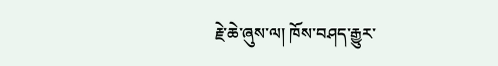རྗེ་ཆེ་ཞུས་ལ། ཁོས་བཤད་རྒྱུར་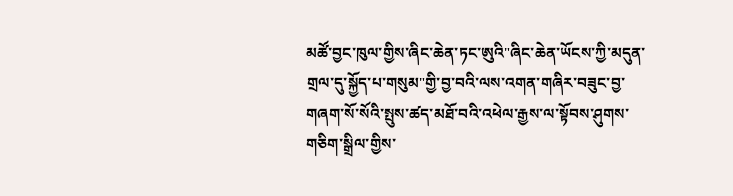མཚོ་བྱང་ཁུལ་གྱིས་ཞིང་ཆེན་ཏང་ཨུའི"ཞིང་ཆེན་ཡོངས་ཀྱི་མདུན་གྲལ་དུ་སྐྱོད་པ་གསུམ"གྱི་བྱ་བའི་ལས་འགན་གཞིར་བཟུང་བྱ་གཞག་སོ་སོའི་སྤུས་ཚད་མཐོ་བའི་འཕེལ་རྒྱས་ལ་སྟོབས་ཤུགས་གཅིག་སྒྲིལ་གྱིས་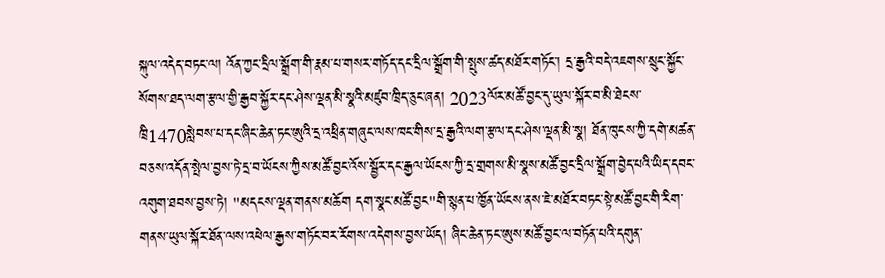སྐུལ་འདེད་བཏང་ལ། འོན་ཀྱང་དྲིལ་སྒྲོག་གི་རྣམ་པ་གསར་གཏོད་དང་དྲིལ་སྒྲོག་གི་སྤུས་ཚད་མཐོར་གཏོང་། དྲ་རྒྱའི་བདེ་འཇགས་སྲུང་སྐྱོང་སོགས་ཐད་ལག་རྩལ་གྱི་རྒྱབ་སྐྱོར་དང་ཤེས་ལྡན་མི་སྣའི་མཛུབ་ཁྲིད་ཅུང་ཞན། 2023ལོར་མཚོ་བྱང་དུ་ཡུལ་སྐོར་བ་མི་ཐེངས་ཁྲི1470སླེབས་པ་དང་ཞིང་ཆེན་ཏང་ཨུའི་དྲ་འཕྲིན་གཞུང་ལས་ཁང་གིས་དྲ་རྒྱའི་ལག་རྩལ་དང་ཤེས་ལྡན་མི་སྣ། ཐོན་ཁུངས་ཀྱི་དགེ་མཚན་བཅས་འདོན་སྤེལ་བྱས་ཏེ་དྲ་བ་ཡོངས་ཀྱིས་མཚོ་བྱང་འོས་སྦྱོར་དང་རྒྱལ་ཡོངས་ཀྱི་དྲ་གྲགས་མི་སྣས་མཚོ་བྱང་དྲིལ་སྒྲོག་བྱེད་པའི་ཡིད་དབང་འགུག་ཐབས་བྱས་ཏེ། "མདངས་ལྡན་གནས་མཆོག དག་སྣང་མཚོ་བྱང"གི་སྙན་པ་ཁྱོན་ཡོངས་ནས་ཇེ་མཐོར་བཏང་སྟེ་མཚོ་བྱང་གི་རིག་གནས་ཡུལ་སྐོར་ཐོན་ལས་འཕེལ་རྒྱས་གཏོང་བར་རོགས་འདེགས་བྱས་ཡོད། ཞིང་ཆེན་ཏང་ཨུས་མཚོ་བྱང་ལ་བཏོན་པའི་དགུན་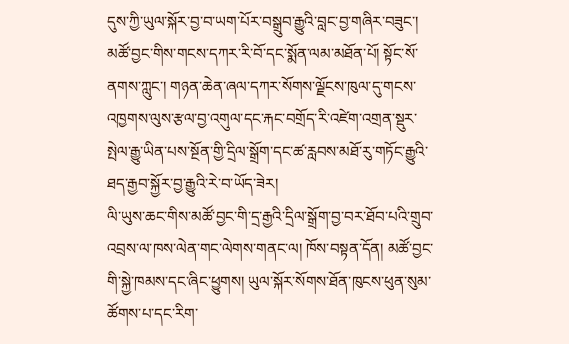དུས་ཀྱི་ཡུལ་སྐོར་བྱ་བ་ཡག་པོར་བསྒྲུབ་རྒྱུའི་བླང་བྱ་གཞིར་བཟུང་། མཚོ་བྱང་གིས་གངས་དཀར་རི་བོ་དང་སྨོན་ལམ་མཐོན་པོ། སྟོང་སོ་ནགས་ཀླུང་། གཉན་ཆེན་ཞལ་དཀར་སོགས་ལྗོངས་ཁུལ་དུ་གངས་འཁྱགས་ལུས་རྩལ་བྱ་འགུལ་དང་རྐང་བགྲོད་རི་འཛེག་འགྲན་སྡུར་སྤེལ་རྒྱུ་ཡིན་པས་སྔོན་གྱི་དྲིལ་སྒྲོག་དང་ཚ་རླབས་མཐོ་རུ་གཏོང་རྒྱུའི་ཐད་རྒྱབ་སྐྱོར་བྱ་རྒྱུའི་རེ་བ་ཡོད་ཟེར།
ལི་ཡུས་ཆང་གིས་མཚོ་བྱང་གི་དྲ་རྒྱའི་དྲིལ་སྒྲོག་བྱ་བར་ཐོབ་པའི་གྲུབ་འབྲས་ལ་ཁས་ལེན་གང་ལེགས་གནང་ལ། ཁོས་བསྟན་དོན། མཚོ་བྱང་གི་སྐྱེ་ཁམས་དང་ཞིང་ཕྱུགས། ཡུལ་སྐོར་སོགས་ཐོན་ཁུངས་ཕུན་སུམ་ཚོགས་པ་དང་རིག་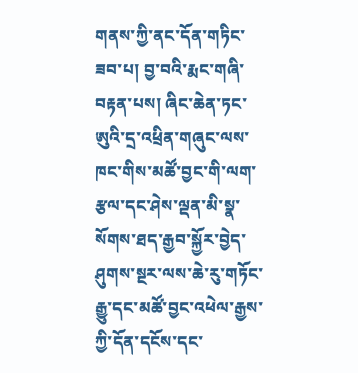གནས་ཀྱི་ནང་དོན་གཏིང་ཟབ་པ། བྱ་བའི་རྨང་གཞི་བརྟན་པས། ཞིང་ཆེན་ཏང་ཨུའི་དྲ་འཕྲིན་གཞུང་ལས་ཁང་གིས་མཚོ་བྱང་གི་ལག་རྩལ་དང་ཤེས་ལྡན་མི་སྣ་སོགས་ཐད་རྒྱབ་སྐྱོར་བྱེད་ཤུགས་སྔར་ལས་ཆེ་རུ་གཏོང་རྒྱུ་དང་མཚོ་བྱང་འཕེལ་རྒྱས་ཀྱི་དོན་དངོས་དང་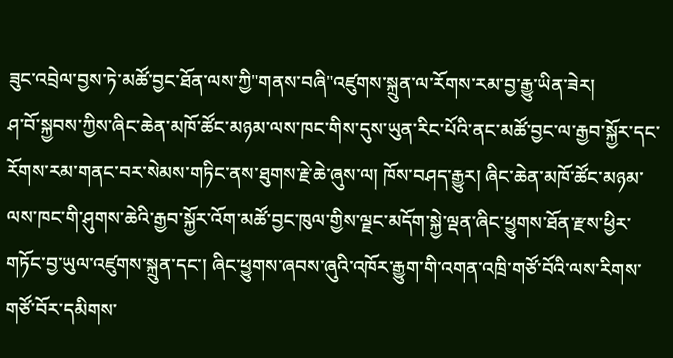ཟུང་འབྲེལ་བྱས་ཏེ་མཚོ་བྱང་ཐོན་ལས་ཀྱི"གནས་བཞི"འཛུགས་སྐྲུན་ལ་རོགས་རམ་བྱ་རྒྱུ་ཡིན་ཟེར།
ཤ་བོ་སྐྱབས་ཀྱིས་ཞིང་ཆེན་མཁོ་ཚོང་མཉམ་ལས་ཁང་གིས་དུས་ཡུན་རིང་པོའི་ནང་མཚོ་བྱང་ལ་རྒྱབ་སྐྱོར་དང་རོགས་རམ་གནང་བར་སེམས་གཏིང་ནས་ཐུགས་རྗེ་ཆེ་ཞུས་ལ། ཁོས་བཤད་རྒྱུར། ཞིང་ཆེན་མཁོ་ཚོང་མཉམ་ལས་ཁང་གི་ཤུགས་ཆེའི་རྒྱབ་སྐྱོར་འོག་མཚོ་བྱང་ཁུལ་གྱིས་ལྗང་མདོག་སྐྱེ་ལྡན་ཞིང་ཕྱུགས་ཐོན་རྫས་ཕྱིར་གཏོང་བྱ་ཡུལ་འཛུགས་སྐྲུན་དང་། ཞིང་ཕྱུགས་ཞབས་ཞུའི་འཁོར་རྒྱུག་གི་འགན་འཁྲི་གཙོ་བོའི་ལས་རིགས་གཙོ་བོར་དམིགས་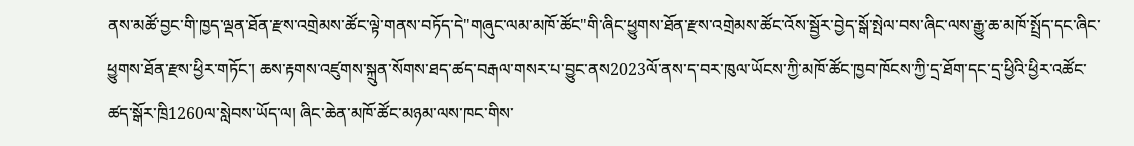ནས་མཚོ་བྱང་གི་ཁྱད་ལྡན་ཐོན་རྫས་འགྲེམས་ཚོང་ལྟེ་གནས་བཏོད་དེ"གཞུང་ལམ་མཁོ་ཚོང"གི་ཞིང་ཕྱུགས་ཐོན་རྫས་འགྲེམས་ཚོང་འོས་སྦྱོར་བྱེད་སྒོ་སྤེལ་བས་ཞིང་ལས་རྒྱུ་ཆ་མཁོ་སྤྲོད་དང་ཞིང་ཕྱུགས་ཐོན་རྫས་ཕྱིར་གཏོང་། ཆས་རྟགས་འཛུགས་སྐྲུན་སོགས་ཐད་ཚད་བརྒལ་གསར་པ་བྱུང་ནས2023ལོ་ནས་ད་བར་ཁུལ་ཡོངས་ཀྱི་མཁོ་ཚོང་ཁྱབ་ཁོངས་ཀྱི་དྲ་ཐོག་དང་དྲ་ཕྱིའི་ཕྱིར་འཚོང་ཚད་སྒོར་ཁྲི1260ལ་སླེབས་ཡོད་ལ། ཞིང་ཆེན་མཁོ་ཚོང་མཉམ་ལས་ཁང་གིས་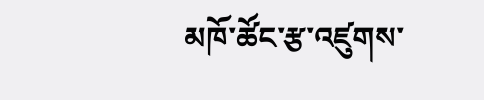མཁོ་ཚོང་རྩ་འཛུགས་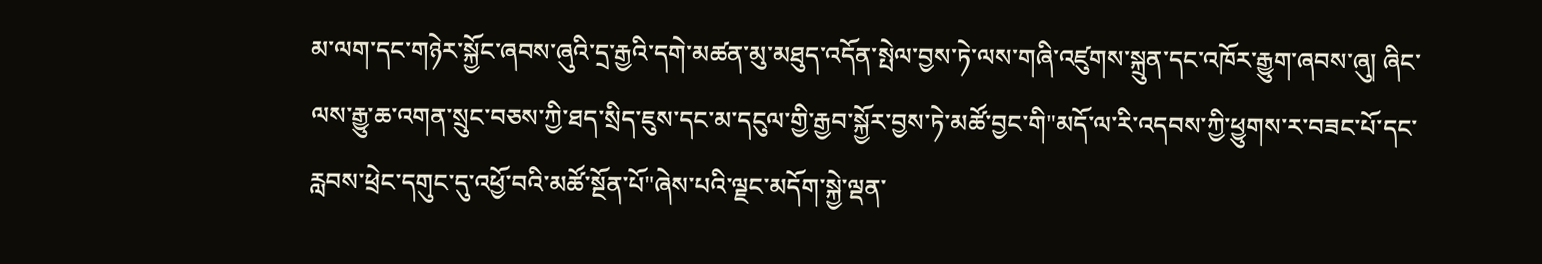མ་ལག་དང་གཉེར་སྐྱོང་ཞབས་ཞུའི་དྲ་རྒྱའི་དགེ་མཚན་མུ་མཐུད་འདོན་སྤེལ་བྱས་ཏེ་ལས་གཞི་འཛུགས་སྐྲུན་དང་འཁོར་རྒྱུག་ཞབས་ཞུ། ཞིང་ལས་རྒྱུ་ཆ་འགན་སྲུང་བཅས་ཀྱི་ཐད་སྲིད་ཇུས་དང་མ་དངུལ་གྱི་རྒྱབ་སྐྱོར་བྱས་ཏེ་མཚོ་བྱང་གི"མདོ་ལ་རི་འདབས་ཀྱི་ཕྱུགས་ར་བཟང་པོ་དང་རླབས་ཕྲེང་དགུང་དུ་འཕྱོ་བའི་མཚོ་སྔོན་པོ"ཞེས་པའི་ལྗང་མདོག་སྐྱེ་ལྡན་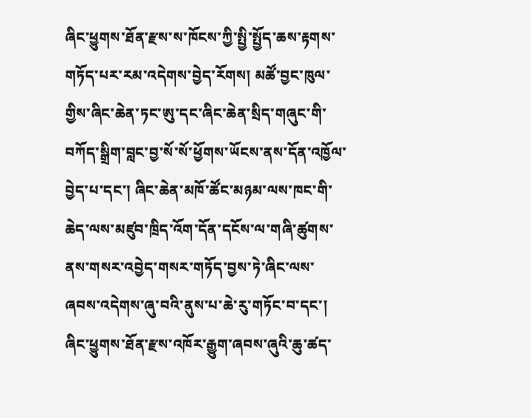ཞིང་ཕྱུགས་ཐོན་རྫས་ས་ཁོངས་ཀྱི་སྤྱི་སྤྱོད་ཆས་རྟགས་གཏོད་པར་རམ་འདེགས་བྱེད་རོགས། མཚོ་བྱང་ཁུལ་གྱིས་ཞིང་ཆེན་ཏང་ཨུ་དང་ཞིང་ཆེན་སྲིད་གཞུང་གི་བཀོད་སྒྲིག་བླང་བྱ་སོ་སོ་ཕྱོགས་ཡོངས་ནས་དོན་འཁྱོལ་བྱེད་པ་དང་། ཞིང་ཆེན་མཁོ་ཚོང་མཉམ་ལས་ཁང་གི་ཆེད་ལས་མཛུབ་ཁྲིད་འོག་དོན་དངོས་ལ་གཞི་ཚུགས་ནས་གསར་འབྱེད་གསར་གཏོད་བྱས་ཏེ་ཞིང་ལས་ཞབས་འདེགས་ཞུ་བའི་ནུས་པ་ཆེ་རུ་གཏོང་བ་དང་། ཞིང་ཕྱུགས་ཐོན་རྫས་འཁོར་རྒྱུག་ཞབས་ཞུའི་ཆུ་ཚད་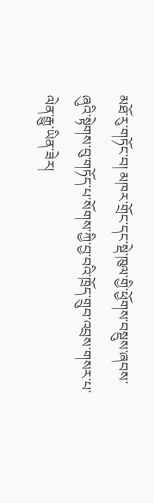མཐོ་རུ་གཏོང་བ། མཁར་གྲོང་དང་སྡེ་ཁུལ་གྱི་ཕྱོགས་བསྡུས་ཞབས་ཞུའི་སྟེགས་བུ་གཏོད་པ་སོགས་ཀྱི་བྱ་བའི་ཁྲོད་གྲུབ་འབྲས་གསར་པ་ལེན་རྒྱུ་ཡིན་ཟེར།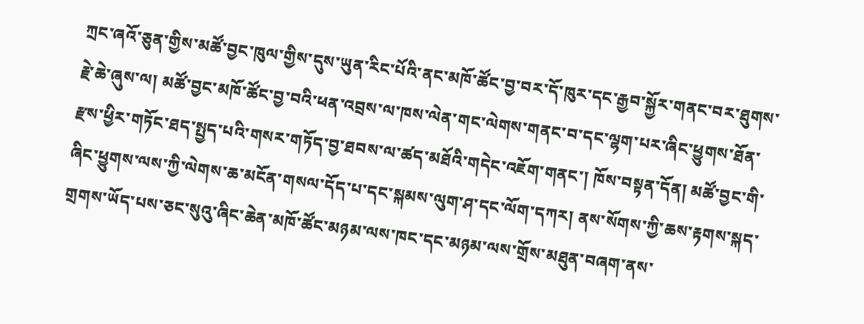ཀྲང་ཞའོ་ཅུན་གྱིས་མཚོ་བྱང་ཁུལ་གྱིས་དུས་ཡུན་རིང་པོའི་ནང་མཁོ་ཚོང་བྱ་བར་དོ་ཁུར་དང་རྒྱབ་སྐྱོར་གནང་བར་ཐུགས་རྗེ་ཆེ་ཞུས་ལ། མཚོ་བྱང་མཁོ་ཚོང་བྱ་བའི་ཕན་འབྲས་ལ་ཁས་ལེན་གང་ལེགས་གནང་བ་དང་ལྷག་པར་ཞིང་ཕྱུགས་ཐོན་རྫས་ཕྱིར་གཏོང་ཐད་སྤྱད་པའི་གསར་གཏོད་བྱ་ཐབས་ལ་ཚད་མཐོའི་གདེང་འཇོག་གནང་། ཁོས་བསྟན་དོན། མཚོ་བྱང་གི་ཞིང་ཕྱུགས་ལས་ཀྱི་ལེགས་ཆ་མངོན་གསལ་དོད་པ་དང་སྐམས་ལུག་ཤ་དང་ལོག་དཀར། ནས་སོགས་ཀྱི་ཆས་རྟགས་སྐད་གྲགས་ཡོད་པས་ཅང་སུའུ་ཞིང་ཆེན་མཁོ་ཚོང་མཉམ་ལས་ཁང་དང་མཉམ་ལས་གྲོས་མཐུན་བཞག་ནས་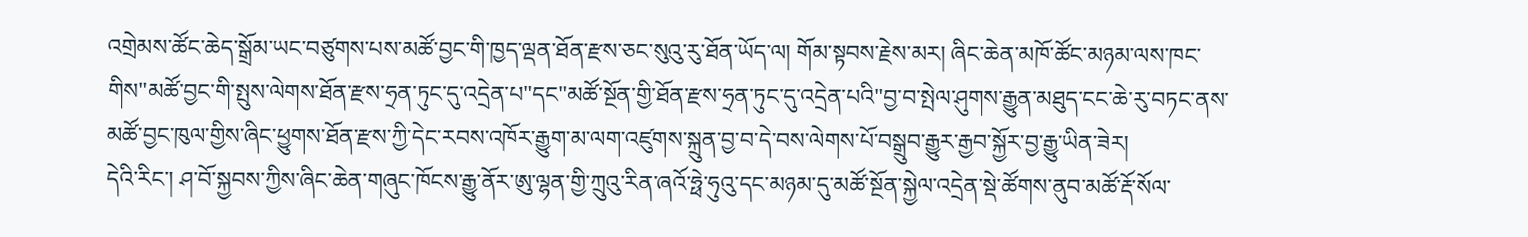འགྲེམས་ཚོང་ཆེད་སྒྲོམ་ཡང་བཙུགས་པས་མཚོ་བྱང་གི་ཁྱད་ལྡན་ཐོན་རྫས་ཅང་སུའུ་རུ་ཐོན་ཡོད་ལ། གོམ་སྟབས་རྗེས་མར། ཞིང་ཆེན་མཁོ་ཚོང་མཉམ་ལས་ཁང་གིས"མཚོ་བྱང་གི་སྤུས་ལེགས་ཐོན་རྫས་ཧྲན་ཏུང་དུ་འདྲེན་པ"དང"མཚོ་སྔོན་གྱི་ཐོན་རྫས་ཧྲན་ཏུང་དུ་འདྲེན་པའི"བྱ་བ་སྤེལ་ཤུགས་རྒྱུན་མཐུད་ངང་ཆེ་རུ་བཏང་ནས་མཚོ་བྱང་ཁུལ་གྱིས་ཞིང་ཕྱུགས་ཐོན་རྫས་ཀྱི་དེང་རབས་འཁོར་རྒྱུག་མ་ལག་འཛུགས་སྐྲུན་བྱ་བ་དེ་བས་ལེགས་པོ་བསྒྲུབ་རྒྱུར་རྒྱབ་སྐྱོར་བྱ་རྒྱུ་ཡིན་ཟེར།
དེའི་རིང་། ཤ་བོ་སྐྱབས་ཀྱིས་ཞིང་ཆེན་གཞུང་ཁོངས་རྒྱུ་ནོར་ཨུ་ལྷན་གྱི་ཀྲུའུ་རིན་ཞའོ་ཧྥེ་ཧུའུ་དང་མཉམ་དུ་མཚོ་སྔོན་སྐྱེལ་འདྲེན་སྡེ་ཚོགས་ནུབ་མཚོ་རྡོ་སོལ་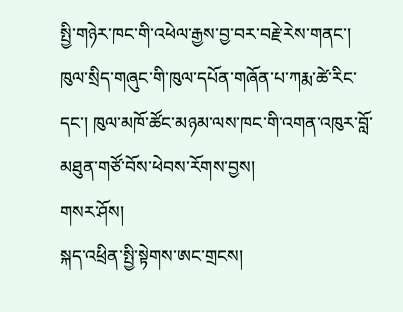སྤྱི་གཉེར་ཁང་གི་འཕེལ་རྒྱས་བྱ་བར་བརྗེ་རེས་གནང་།
ཁུལ་སྲིད་གཞུང་གི་ཁུལ་དཔོན་གཞོན་པ་ཀརྨ་ཚེ་རིང་དང་། ཁུལ་མཁོ་ཚོང་མཉམ་ལས་ཁང་གི་འགན་འཁུར་བློ་མཐུན་གཙོ་བོས་ཕེབས་རོགས་བྱས།
གསར་ཤོས།
སྐད་འཕྲིན་སྤྱི་སྟེགས་ཨང་གྲངས།